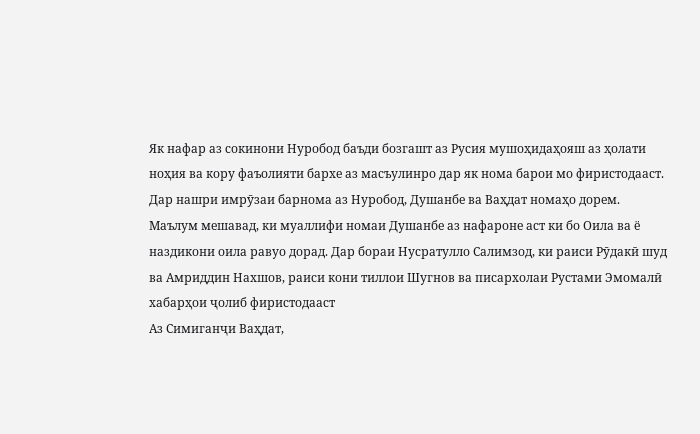Як нафар аз сокинони Нуробод баъди бозгашт аз Русия мушоҳидаҳояш аз ҳолати ноҳия ва кору фаъолияти бархе аз масъулинро дар як нома барои мо фиристодааст.
Дар нашри имрӯзаи барнома аз Нуробод, Душанбе ва Ваҳдат номаҳо дорем.
Маълум мешавад, ки муаллифи номаи Душанбе аз нафароне аст ки бо Оила ва ё наздикони оила равуо дорад. Дар бораи Нусратулло Салимзод, ки раиси Рӯдакӣ шуд ва Амриддин Нахшов, раиси кони тиллои Шугнов ва писархолаи Рустами Эмомалӣ хабарҳои ҷолиб фиристодааст
Аз Симиганҷи Ваҳдат,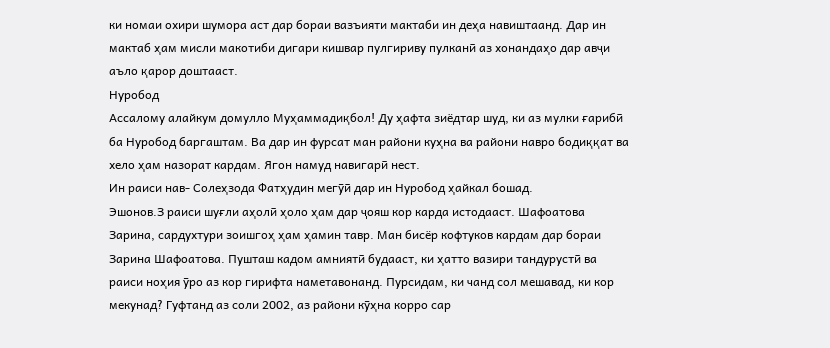ки номаи охири шумора аст дар бораи вазъияти мактаби ин деҳа навиштаанд. Дар ин мактаб ҳам мисли макотиби дигари кишвар пулгириву пулканӣ аз хонандаҳо дар авҷи аъло қарор доштааст.
Нуробод
Ассалому алайкум домулло Муҳаммадиқбол! Ду ҳафта зиёдтар шуд, ки аз мулки ғарибӣ ба Нуробод баргаштам. Ва дар ин фурсат ман райони куҳна ва райони навро бодиққат ва хело ҳам назорат кардам. Ягон намуд навигарӣ нест.
Ин раиси нав- Солеҳзода Фатҳудин мегӯӣ дар ин Нуробод ҳайкал бошад.
Эшонов.З раиси шуғли аҳолӣ ҳоло ҳам дар ҷояш кор карда истодааст. Шафоатова Зарина, сардухтури зоишгоҳ ҳам ҳамин тавр. Ман бисёр кофтуков кардам дар бораи Зарина Шафоатова. Пушташ кадом амниятӣ будааст, ки ҳатто вазири тандурустӣ ва раиси ноҳия ӯро аз кор гирифта наметавонанд. Пурсидам, ки чанд сол мешавад, ки кор мекунад? Гуфтанд аз соли 2002, аз райони кӯҳна корро сар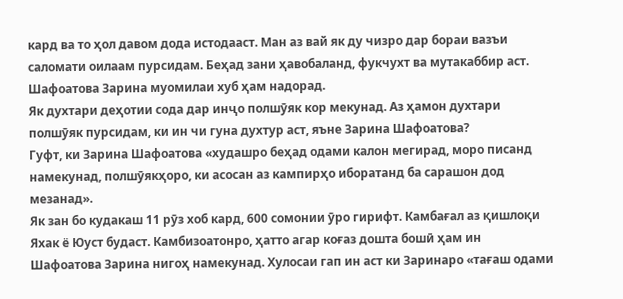кард ва то ҳол давом дода истодааст. Ман аз вай як ду чизро дар бораи вазъи саломати оилаам пурсидам. Беҳад зани ҳавобаланд, фукчухт ва мутакаббир аст. Шафоатова Зарина муомилаи хуб ҳам надорад.
Як духтари деҳотии сода дар инҷо полшӯяк кор мекунад. Аз ҳамон духтари полшӯяк пурсидам, ки ин чи гуна духтур аст, яъне Зарина Шафоатова?
Гуфт, ки Зарина Шафоатова «худашро беҳад одами калон мегирад, моро писанд намекунад, полшӯякҳоро, ки асосан аз кампирҳо иборатанд ба сарашон дод мезанад».
Як зан бо кудакаш 11 рӯз хоб кард, 600 сомонии ӯро гирифт. Камбағал аз қишлоқи Яхак ё Юуст будаст. Камбизоатонро, ҳатто агар коғаз дошта бошӣ ҳам ин Шафоатова Зарина нигоҳ намекунад. Хулосаи гап ин аст ки Заринаро «тағаш одами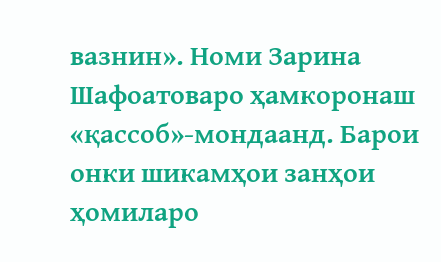вазнин». Номи Зарина Шафоатоваро ҳамкоронаш «қассоб»-мондаанд. Барои онки шикамҳои занҳои ҳомиларо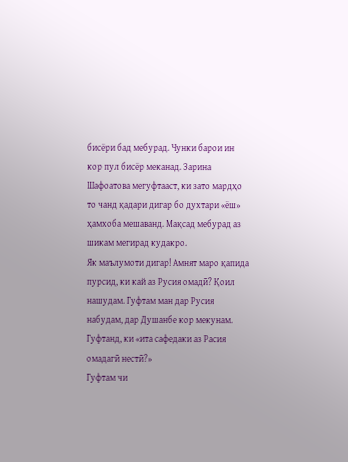бисёри бад мебурад. Чунки барои ин кор пул бисёр меканад. Зарина Шафоатова мегуфтааст, ки зато мардҳо то чанд қадари дигар бо духтари «ёш» ҳамхоба мешаванд. Мақсад мебурад аз шикам мегирад кудакро.
Як маълумоти дигар! Амнят маро қапида пурсид, ки кай аз Русия омадӣ? Қоил нашудам. Гуфтам ман дар Русия набудам, дар Душанбе кор мекунам. Гуфтанд, ки «ита сафедаки аз Расия омадагӣ нестӣ?»
Гуфтам чи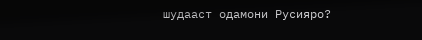шудааст одамони Русияро?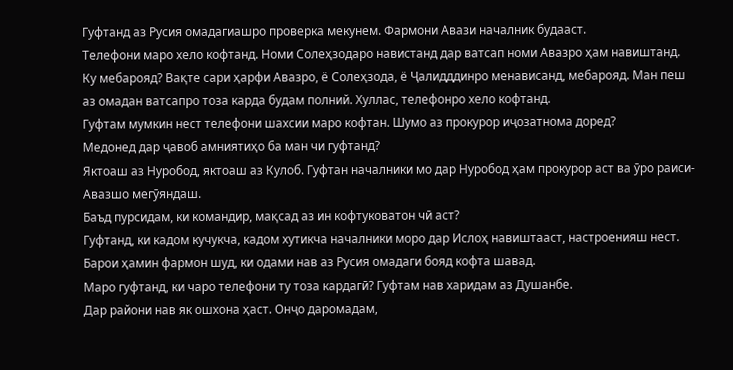Гуфтанд аз Русия омадагиашро проверка мекунем. Фармони Авази началник будааст.
Телефони маро хело кофтанд. Номи Солеҳзодаро навистанд дар ватсап номи Авазро ҳам навиштанд. Ку мебарояд? Вақте сари ҳарфи Авазро, ё Солеҳзода, ё Ҷалидддинро менависанд, мебарояд. Ман пеш аз омадан ватсапро тоза карда будам полний. Хуллас, телефонро хело кофтанд.
Гуфтам мумкин нест телефони шахсии маро кофтан. Шумо аз прокурор иҷозатнома доред?
Медонед дар ҷавоб амниятиҳо ба ман чи гуфтанд?
Яктоаш аз Нуробод, яктоаш аз Кулоб. Гуфтан началники мо дар Нуробод ҳам прокурор аст ва ӯро раиси-Авазшо мегӯяндаш.
Баъд пурсидам, ки командир, мақсад аз ин кофтуковатон чӣ аст?
Гуфтанд, ки кадом кучукча, кадом хутикча началники моро дар Ислоҳ навиштааст, настроенияш нест. Барои ҳамин фармон шуд, ки одами нав аз Русия омадаги бояд кофта шавад.
Маро гуфтанд, ки чаро телефони ту тоза кардагӣ? Гуфтам нав харидам аз Душанбе.
Дар райони нав як ошхона ҳаст. Онҷо даромадам,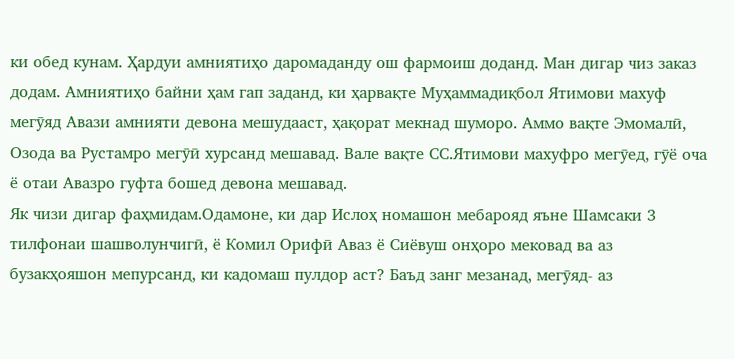ки обед кунам. Ҳардуи амниятиҳо даромаданду ош фармоиш доданд. Ман дигар чиз заказ додам. Амниятиҳо байни ҳам гап заданд, ки ҳарвақте Муҳаммадиқбол Ятимови махуф мегӯяд Авази амнияти девона мешудааст, ҳақорат мекнад шуморо. Аммо вақте Эмомалӣ, Озода ва Рустамро мегӯӣ хурсанд мешавад. Вале вақте СС.Ятимови махуфро мегӯед, гӯё оча ё отаи Авазро гуфта бошед девона мешавад.
Як чизи дигар фаҳмидам.Одамоне, ки дар Ислоҳ номашон мебарояд яъне Шамсаки 3 тилфонаи шашволунчигӣ, ё Комил Орифӣ Аваз ё Сиёвуш онҳоро мековад ва аз бузакҳояшон мепурсанд, ки кадомаш пулдор аст? Баъд занг мезанад, мегӯяд- аз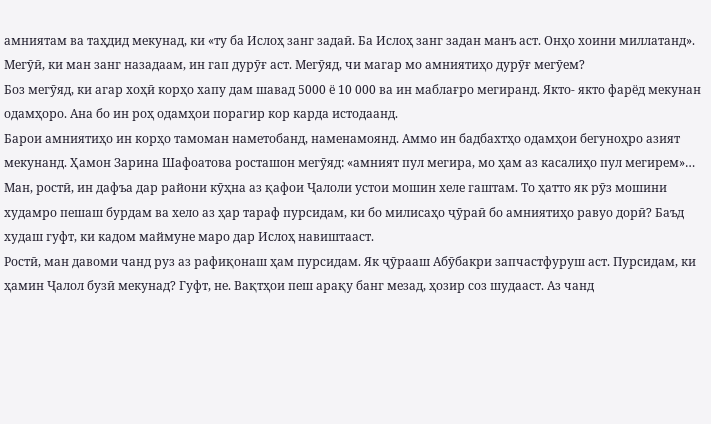амниятам ва таҳдид мекунад, ки «ту ба Ислоҳ занг задаӣ. Ба Ислоҳ занг задан манъ аст. Онҳо хоини миллатанд». Мегӯӣ, ки ман занг назадаам, ин гап дурӯғ аст. Мегӯяд, чи магар мо амниятиҳо дурӯғ мегӯем?
Боз мегӯяд, ки агар хоҳӣ корҳо хапу дам шавад 5000 ё 10 000 ва ин маблағро мегиранд. Якто- якто фарёд мекунан одамҳоро. Ана бо ин роҳ одамҳои порагир кор карда истодаанд.
Барои амниятиҳо ин корҳо тамоман наметобанд, наменамоянд. Аммо ин бадбахтҳо одамҳои бегуноҳро азият мекунанд. Ҳамон Зарина Шафоатова росташон мегӯяд: «амният пул мегира, мо ҳам аз касалиҳо пул мегирем»…
Ман, ростӣ, ин дафъа дар райони кӯҳна аз қафои Ҷалоли устои мошин хеле гаштам. То ҳатто як рӯз мошини худамро пешаш бурдам ва хело аз ҳар тараф пурсидам, ки бо милисаҳо ҷӯраӣ бо амниятиҳо равуо дорӣ? Баъд худаш гуфт, ки кадом маймуне маро дар Ислоҳ навиштааст.
Ростӣ, ман давоми чанд руз аз рафиқонаш ҳам пурсидам. Як ҷӯрааш Абӯбакри запчастфуруш аст. Пурсидам, ки ҳамин Ҷалол бузӣ мекунад? Гуфт, не. Вақтҳои пеш арақу банг мезад, ҳозир соз шудааст. Аз чанд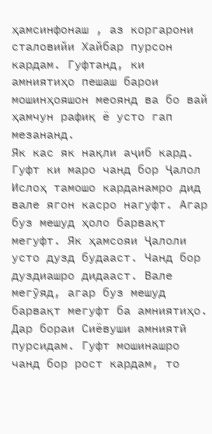ҳамсинфонаш , аз коргарони сталовийи Хайбар пурсон кардам. Гуфтанд, ки амниятиҳо пешаш барои мошинҳояшон меоянд ва бо вай ҳамчун рафиқ ё усто гап мезананд.
Як кас як нақли аҷиб кард. Гуфт ки маро чанд бор Ҷалол Ислоҳ тамошо карданамро дид вале ягон касро нагуфт. Агар буз мешуд ҳоло барвақт мегуфт. Як ҳамсояи Ҷалоли усто дузд будааст. Чанд бор дуздиашро дидааст. Вале мегӯяд, агар буз мешуд барвақт мегуфт ба амниятиҳо.
Дар бораи Сиёвуши амниятӣ пурсидам. Гуфт мошинашро чанд бор рост кардам, то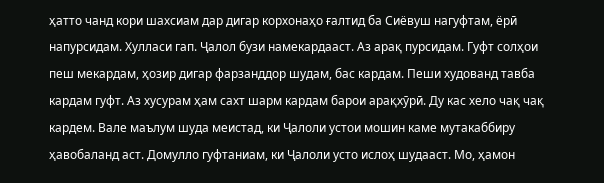ҳатто чанд кори шахсиам дар дигар корхонаҳо ғалтид ба Сиёвуш нагуфтам, ёрӣ напурсидам. Хулласи гап. Ҷалол бузи намекардааст. Аз арақ пурсидам. Гуфт солҳои пеш мекардам, ҳозир дигар фарзанддор шудам, бас кардам. Пеши худованд тавба кардам гуфт. Аз хусурам ҳам сахт шарм кардам барои арақхӯрӣ. Ду кас хело чақ чақ кардем. Вале маълум шуда меистад, ки Ҷалоли устои мошин каме мутакаббиру ҳавобаланд аст. Домулло гуфтаниам, ки Ҷалоли усто ислоҳ шудааст. Мо, ҳамон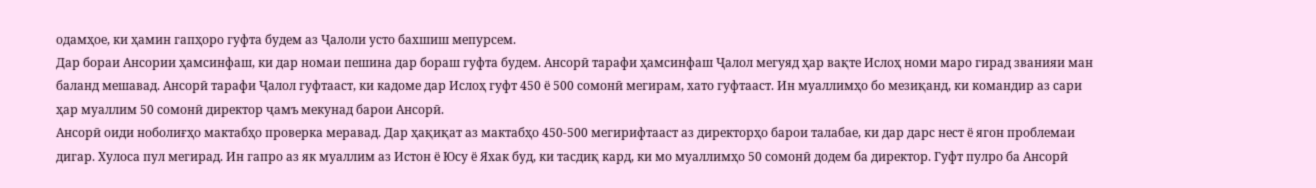одамҳое, ки ҳамин гапҳоро гуфта будем аз Ҷалоли усто бахшиш мепурсем.
Дар бораи Ансории ҳамсинфаш, ки дар номаи пешина дар бораш гуфта будем. Ансорӣ тарафи ҳамсинфаш Ҷалол мегуяд ҳар вақте Ислоҳ номи маро гирад званияи ман баланд мешавад. Ансорӣ тарафи Ҷалол гуфтааст, ки кадоме дар Ислоҳ гуфт 450 ё 500 сомонӣ мегирам, хато гуфтааст. Ин муаллимҳо бо мезиқанд, ки командир аз сари ҳар муаллим 50 сомонӣ директор ҷамъ мекунад барои Ансорӣ.
Ансорӣ оиди ноболиғҳо мактабҳо проверка меравад. Дар ҳақиқат аз мактабҳо 450-500 мегирифтааст аз директорҳо барои талабае, ки дар дарс нест ё ягон проблемаи дигар. Хулоса пул мегирад. Ин гапро аз як муаллим аз Истон ё Юсу ё Яхак буд, ки тасдиқ кард, ки мо муаллимҳо 50 сомонӣ додем ба директор. Гуфт пулро ба Ансорӣ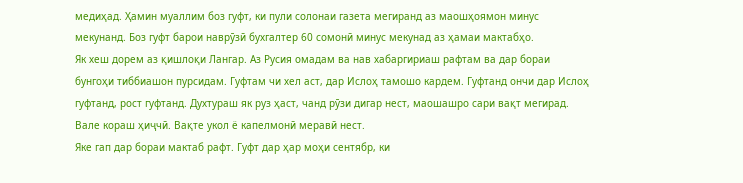медиҳад. Ҳамин муаллим боз гуфт, ки пули солонаи газета мегиранд аз маошҳоямон минус мекунанд. Боз гуфт барои наврӯзӣ бухгалтер 60 сомонӣ минус мекунад аз ҳамаи мактабҳо.
Як хеш дорем аз қишлоқи Лангар. Аз Русия омадам ва нав хабаргириаш рафтам ва дар бораи бунгоҳи тиббиашон пурсидам. Гуфтам чи хел аст, дар Ислоҳ тамошо кардем. Гуфтанд ончи дар Ислоҳ гуфтанд, рост гуфтанд. Духтураш як руз ҳаст, чанд рӯзи дигар нест, маошашро сари вақт мегирад. Вале кораш ҳиҷчӣ. Вақте укол ё капелмонӣ меравӣ нест.
Яке гап дар бораи мактаб рафт. Гуфт дар ҳар моҳи сентябр, ки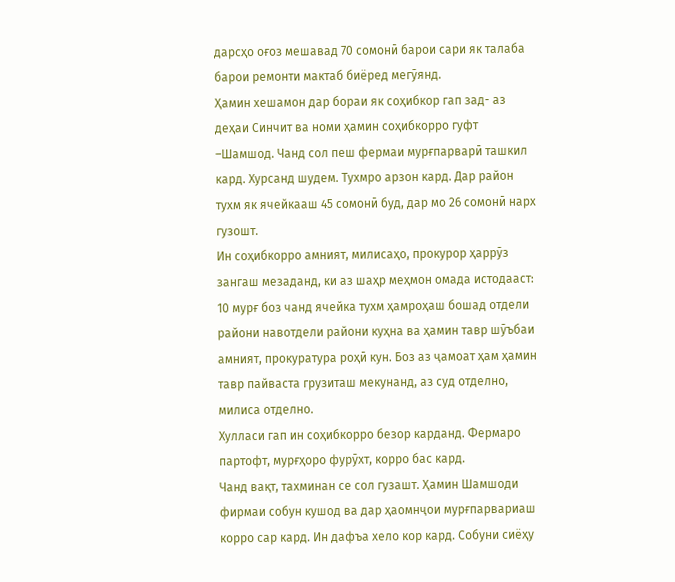дарсҳо оғоз мешавад 70 сомонӣ барои сари як талаба барои ремонти мактаб биёред мегӯянд.
Ҳамин хешамон дар бораи як соҳибкор гап зад- аз деҳаи Синчит ва номи ҳамин соҳибкорро гуфт –Шамшод. Чанд сол пеш фермаи мурғпарварӣ ташкил кард. Хурсанд шудем. Тухмро арзон кард. Дар район тухм як ячейкааш 45 сомонӣ буд, дар мо 26 сомонӣ нарх гузошт.
Ин соҳибкорро амният, милисаҳо, прокурор ҳаррӯз зангаш мезаданд, ки аз шаҳр меҳмон омада истодааст: 10 мурғ боз чанд ячейка тухм ҳамроҳаш бошад отдели райони навотдели райони куҳна ва ҳамин тавр шӯъбаи амният, прокуратура роҳӣ кун. Боз аз ҷамоат ҳам ҳамин тавр пайваста грузиташ мекунанд, аз суд отделно, милиса отделно.
Хулласи гап ин соҳибкорро безор карданд. Фермаро партофт, мурғҳоро фурӯхт, корро бас кард.
Чанд вақт, тахминан се сол гузашт. Ҳамин Шамшоди фирмаи собун кушод ва дар ҳаомнҷои мурғпарвариаш корро сар кард. Ин дафъа хело кор кард. Собуни сиёҳу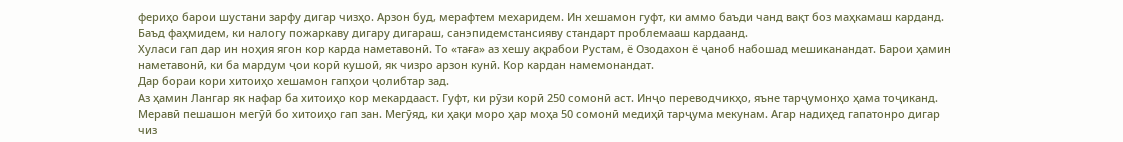фериҳо барои шустани зарфу дигар чизҳо. Арзон буд, мерафтем мехаридем. Ин хешамон гуфт, ки аммо баъди чанд вақт боз маҳкамаш карданд. Баъд фаҳмидем, ки налогу пожаркаву дигару дигараш, санэпидемстансияву стандарт проблемааш кардаанд.
Хуласи гап дар ин ноҳия ягон кор карда наметавонӣ. То «таға» аз хешу ақрабои Рустам, ё Озодахон ё ҷаноб набошад мешиканандат. Барои ҳамин наметавонӣ, ки ба мардум ҷои корӣ кушоӣ, як чизро арзон кунӣ. Кор кардан намемонандат.
Дар бораи кори хитоиҳо хешамон гапҳои ҷолибтар зад.
Аз ҳамин Лангар як нафар ба хитоиҳо кор мекардааст. Гуфт, ки рӯзи корӣ 250 сомонӣ аст. Инҷо переводчикҳо, яъне тарҷумонҳо ҳама тоҷиканд. Меравӣ пешашон мегӯӣ бо хитоиҳо гап зан. Мегӯяд, ки ҳақи моро ҳар моҳа 50 сомонӣ медиҳӣ тарҷума мекунам. Агар надиҳед гапатонро дигар чиз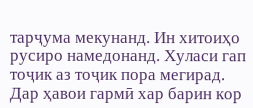тарҷума мекунанд. Ин хитоиҳо русиро намедонанд. Хуласи гап тоҷик аз тоҷик пора мегирад. Дар ҳавои гармӣ хар барин кор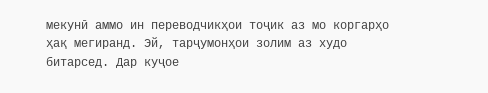мекунӣ аммо ин переводчикҳои тоҷик аз мо коргарҳо ҳақ мегиранд. Эй, тарҷумонҳои золим аз худо битарсед. Дар куҷое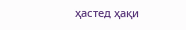ҳастед ҳақи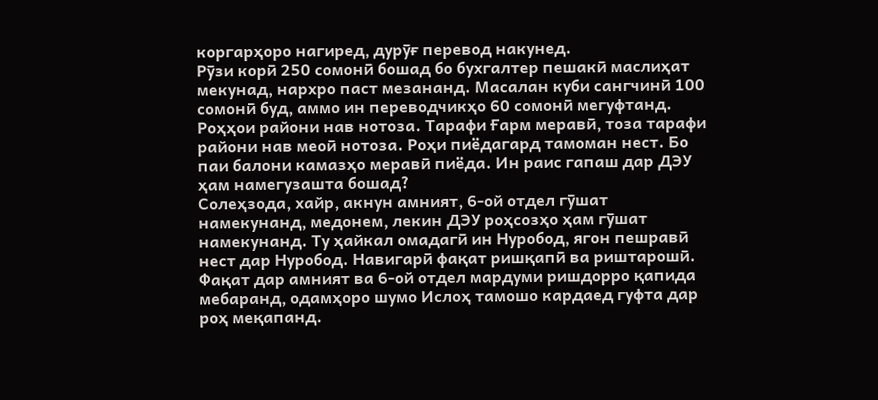коргарҳоро нагиред, дурӯғ перевод накунед.
Рӯзи корӣ 250 сомонӣ бошад бо бухгалтер пешакӣ маслиҳат мекунад, нархро паст мезананд. Масалан куби сангчинӣ 100 сомонӣ буд, аммо ин переводчикҳо 60 сомонӣ мегуфтанд.
Роҳҳои райони нав нотоза. Тарафи Ғарм меравӣ, тоза тарафи райони нав меоӣ нотоза. Роҳи пиёдагард тамоман нест. Бо паи балони камазҳо меравӣ пиёда. Ин раис гапаш дар ДЭУ ҳам намегузашта бошад?
Солеҳзода, хайр, акнун амният, 6-ой отдел гӯшат намекунанд, медонем, лекин ДЭУ роҳсозҳо ҳам гӯшат намекунанд. Ту ҳайкал омадагӣ ин Нуробод, ягон пешравӣ нест дар Нуробод. Навигарӣ фақат ришқапӣ ва риштарошӣ.
Фақат дар амният ва 6-ой отдел мардуми ришдорро қапида мебаранд, одамҳоро шумо Ислоҳ тамошо кардаед гуфта дар роҳ меқапанд.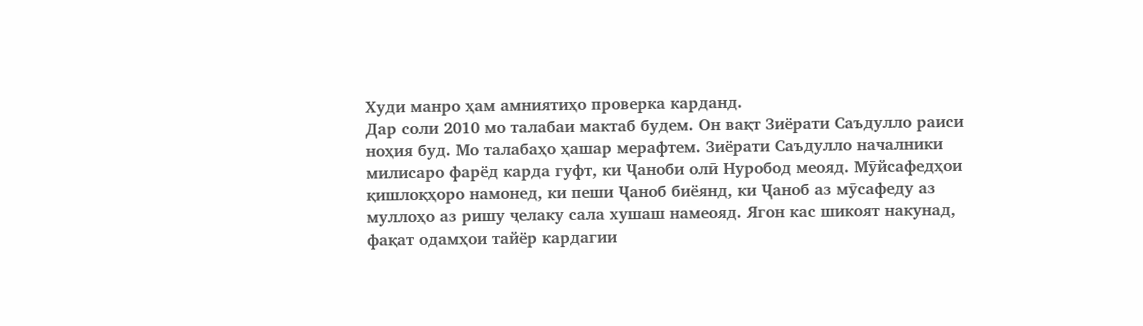Худи манро ҳам амниятиҳо проверка карданд.
Дар соли 2010 мо талабаи мактаб будем. Он вақт Зиёрати Саъдулло раиси ноҳия буд. Мо талабаҳо ҳашар мерафтем. Зиёрати Саъдулло началники милисаро фарёд карда гуфт, ки Ҷаноби олӣ Нуробод меояд. Мӯйсафедҳои қишлоқҳоро намонед, ки пеши Ҷаноб биёянд, ки Ҷаноб аз мӯсафеду аз муллоҳо аз ришу ҷелаку сала хушаш намеояд. Ягон кас шикоят накунад, фақат одамҳои тайёр кардагии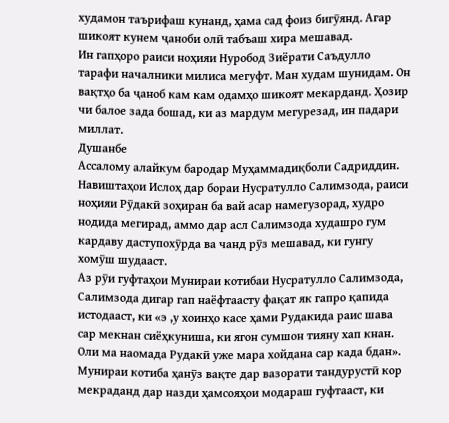худамон таърифаш кунанд, ҳама сад фоиз бигӯянд. Агар шикоят кунем ҷаноби олӣ табъаш хира мешавад.
Ин гапҳоро раиси ноҳияи Нуробод Зиёрати Саъдулло тарафи началники милиса мегуфт. Ман худам шунидам. Он вақтҳо ба ҷаноб кам кам одамҳо шикоят мекарданд. Ҳозир чи балое зада бошад, ки аз мардум мегурезад, ин падари миллат.
Душанбе
Ассалому алайкум бародар Муҳаммадиқболи Садриддин. Навиштаҳои Ислоҳ дар бораи Нусратулло Салимзода, раиси ноҳияи Рӯдакӣ зоҳиран ба вай асар намегузорад, худро нодида мегирад, аммо дар асл Салимзода худашро гум кардаву даступохӯрда ва чанд рӯз мешавад, ки гунгу хомӯш шудааст.
Аз рӯи гуфтаҳои Мунираи котибаи Нусратулло Салимзода, Салимзода дигар гап наёфтаасту фақат як гапро қапида истодааст, ки «э ,у хоинҳо касе ҳами Рудакида раис шава сар мекнан сиёҳкуниша, ки ягон сумшон тияну хап кнан. Оли ма наомада Рудакӣ уже мара хойдана сар када бдан».
Мунираи котиба ҳанӯз вақте дар вазорати тандурустӣ кор мекраданд дар назди ҳамсояҳои модараш гуфтааст, ки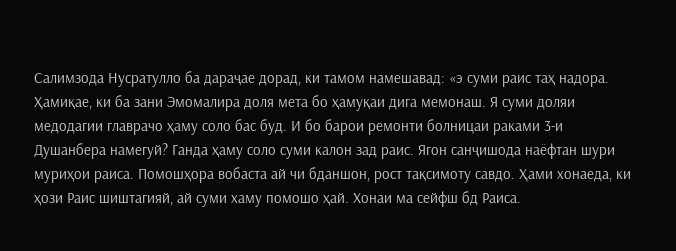Салимзода Нусратулло ба дараҷае дорад, ки тамом намешавад: «э суми раис таҳ надора. Ҳамиқае, ки ба зани Эмомалира доля мета бо ҳамуқаи дига мемонаш. Я суми доляи медодагии главрачо ҳаму соло бас буд. И бо барои ремонти болницаи раками 3-и Душанбера намегуй? Ганда ҳаму соло суми калон зад раис. Ягон санҷишода наёфтан шури муриҳои раиса. Помошҳора вобаста ай чи бданшон, рост тақсимоту савдо. Ҳами хонаеда, ки ҳози Раис шиштагияй, ай суми хаму помошо ҳай. Хонаи ма сейфш бд Раиса.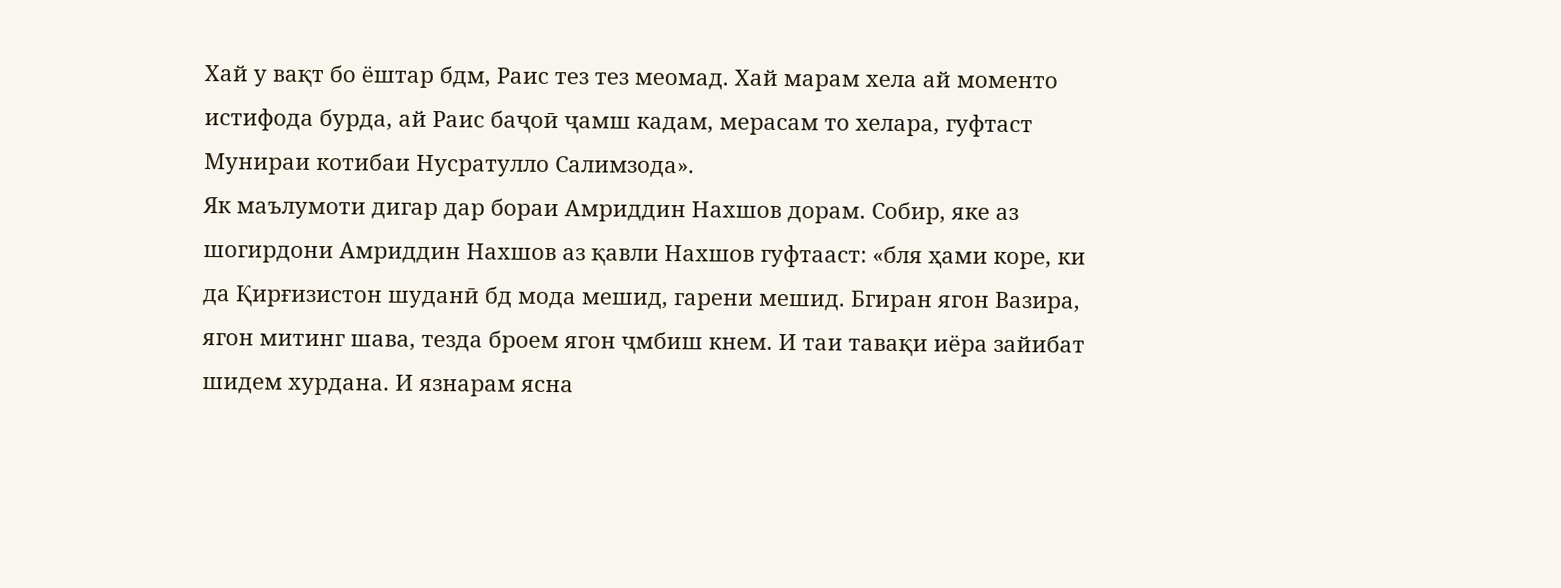Хай у вақт бо ёштар бдм, Раис тез тез меомад. Хай марам хела ай моменто истифода бурда, ай Раис баҷоӣ ҷамш кадам, мерасам то хелара, гуфтаст Мунираи котибаи Нусратулло Салимзода».
Як маълумоти дигар дар бораи Амриддин Нахшов дорам. Собир, яке аз шогирдони Амриддин Нахшов аз қавли Нахшов гуфтааст: «бля ҳами коре, ки да Қирғизистон шуданӣ бд мода мешид, гарени мешид. Бгиран ягон Вазира, ягон митинг шава, тезда броем ягон ҷмбиш кнем. И таи тавақи иёра зайибат шидем хурдана. И язнарам ясна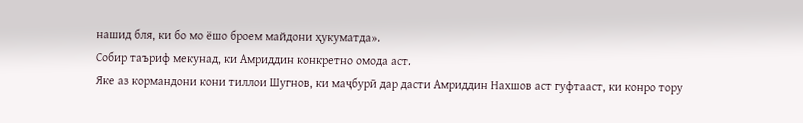нашид бля, ки бо мо ёшо броем майдони ҳукуматда».
Собир таъриф мекунад, ки Амриддин конкретно омода аст.
Яке аз кормандони кони тиллои Шугнов, ки маҷбурӣ дар дасти Амриддин Нахшов аст гуфтааст, ки конро тору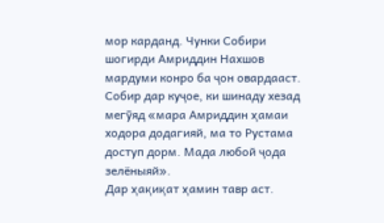мор карданд. Чунки Собири шогирди Амриддин Нахшов мардуми конро ба ҷон овардааст. Собир дар куҷое, ки шинаду хезад мегӯяд «мара Амриддин ҳамаи ходора додагияй, ма то Рустама доступ дорм. Мада любой ҷода зелёныяй».
Дар ҳақиқат ҳамин тавр аст.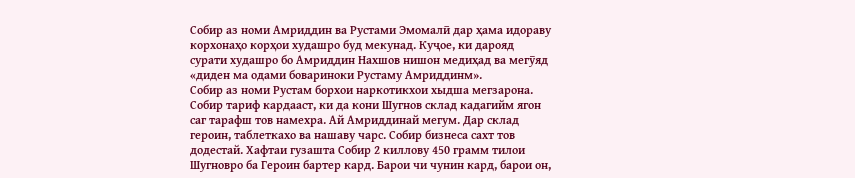Собир аз номи Амриддин ва Рустами Эмомалӣ дар ҳама идораву корхонаҳо корҳои худашро буд мекунад. Куҷое, ки дарояд сурати худашро бо Амриддин Нахшов нишон медиҳад ва мегӯяд «диден ма одами бовариноки Рустаму Амриддинм».
Собир аз номи Рустам борхои наркотикхои хыдша мегзарона. Собир тариф кардааст, ки да кони Шугнов склад кадагийм ягон саг тарафш тов намехра. Ай Амриддинай мегум. Дар склад героин, таблеткахо ва нашаву чарс. Собир бизнеса сахт тов додестай. Хафтаи гузашта Собир 2 киллову 450 грамм тилои Шугновро ба Героин бартер кард. Барои чи чунин кард, барои он,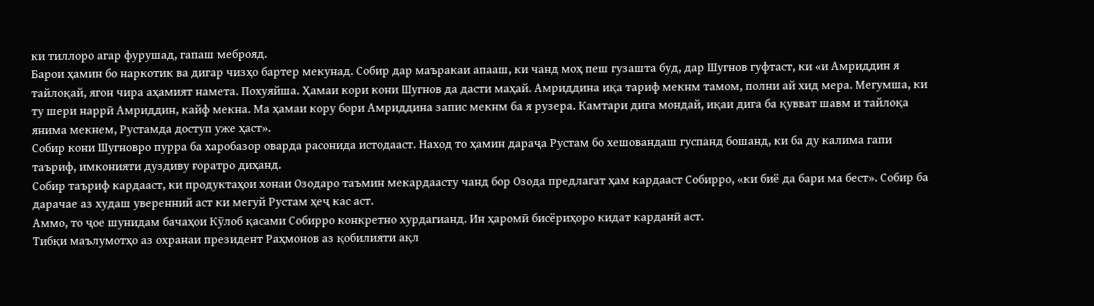ки тиллоро агар фурушад, гапаш меброяд.
Барои ҳамин бо наркотик ва дигар чизҳо бартер мекунад. Собир дар маъракаи апааш, ки чанд моҳ пеш гузашта буд, дар Шугнов гуфтаст, ки «и Амриддин я тайлоқай, ягон чира аҳамият намета. Похуяйша. Ҳамаи кори кони Шугнов да дасти маҳай. Амриддина иқа тариф мекнм тамом, полни ай хид мера. Мегумша, ки ту шери наррӣ Амриддин, кайф мекна. Ма ҳамаи кору бори Амриддина запис мекнм ба я рузера. Камтари дига мондай, иқаи дига ба қувват шавм и тайлоқа янима мекнем, Рустамда доступ уже ҳаст».
Собир кони Шугновро пурра ба харобазор оварда расонида истодааст. Наход то ҳамин дараҷа Рустам бо хешовандаш гуспанд бошанд, ки ба ду калима гапи таъриф, имконияти дуздиву ғоратро диҳанд.
Собир таъриф кардааст, ки продуктаҳои хонаи Озодаро таъмин мекардаасту чанд бор Озода предлагат ҳам кардааст Собирро, «ки биё да бари ма бест». Собир ба дарачае аз худаш уверенний аст ки мегуй Рустам ҳеҷ кас аст.
Аммо, то ҷое шунидам бачаҳои Кӯлоб қасами Собирро конкретно хурдагианд. Ин ҳаромӣ бисёриҳоро кидат карданӣ аст.
Тибқи маълумотҳо аз охранаи президент Раҳмонов аз қобилияти ақл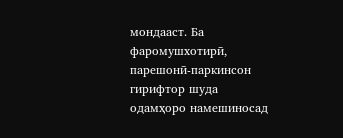мондааст. Ба фаромушхотирӣ, парешонӣ-паркинсон гирифтор шуда одамҳоро намешиносад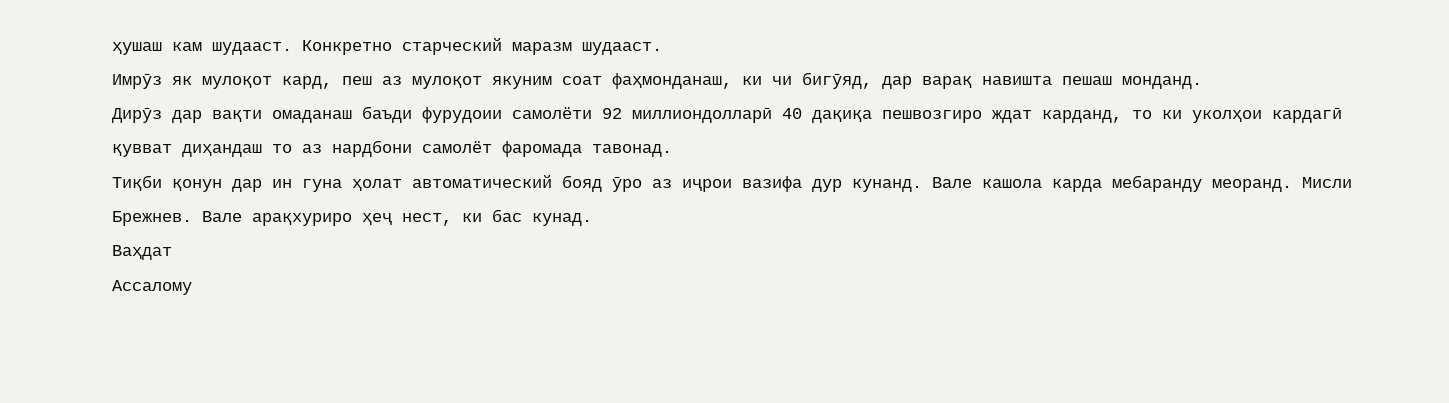ҳушаш кам шудааст. Конкретно старческий маразм шудааст.
Имрӯз як мулоқот кард, пеш аз мулоқот якуним соат фаҳмонданаш, ки чи бигӯяд, дар варақ навишта пешаш монданд.
Дирӯз дар вақти омаданаш баъди фурудоии самолёти 92 миллиондолларӣ 40 дақиқа пешвозгиро ждат карданд, то ки уколҳои кардагӣ қувват диҳандаш то аз нардбони самолёт фаромада тавонад.
Тиқби қонун дар ин гуна ҳолат автоматический бояд ӯро аз иҷрои вазифа дур кунанд. Вале кашола карда мебаранду меоранд. Мисли Брежнев. Вале арақхуриро ҳеҷ нест, ки бас кунад.
Ваҳдат
Ассалому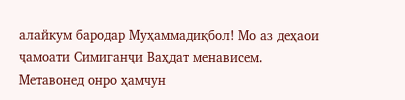алайкум бародар Муҳаммадиқбол! Мо аз деҳаои ҷамоати Симиганҷи Ваҳдат менависем.
Метавонед онро ҳамчун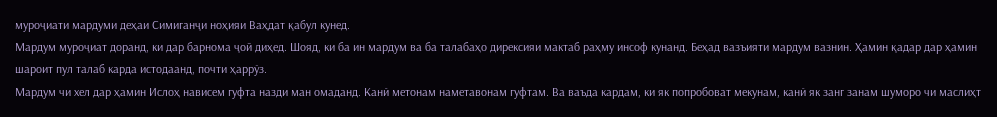муроҷиати мардуми деҳаи Симиганҷи ноҳияи Ваҳдат қабул кунед.
Мардум муроҷиат доранд, ки дар барнома ҷой диҳед. Шояд, ки ба ин мардум ва ба талабаҳо дирексияи мактаб раҳму инсоф кунанд. Беҳад вазъияти мардум вазнин. Ҳамин қадар дар ҳамин шароит пул талаб карда истодаанд, почти ҳаррӯз.
Мардум чи хел дар ҳамин Ислоҳ нависем гуфта назди ман омаданд. Канӣ метонам наметавонам гуфтам. Ва ваъда кардам, ки як попробоват мекунам, канӣ як занг занам шуморо чи маслиҳт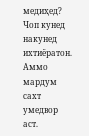медиҳед? Чоп кунед накунед ихтиёратон. Аммо мардум сахт умедвор аст.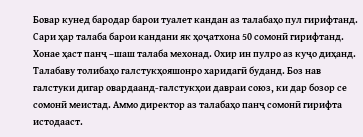Бовар кунед бародар барои туалет кандан аз талабаҳо пул гирифтанд. Сари ҳар талаба барои кандани як ҳоҷатхона 50 сомонӣ гирифтанд. Хонае ҳаст панҷ –шаш талаба мехонад. Охир ин пулро аз куҷо диҳанд.
Талабаву толибаҳо галстукҳояшонро харидагӣ буданд. Боз нав галстуки дигар овардаанд-галстукҳои давраи союз, ки дар бозор се сомонӣ меистад. Аммо директор аз талабаҳо панҷ сомонӣ гирифта истодааст.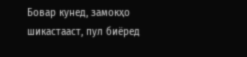Бовар кунед, замокҳо шикастааст, пул биёред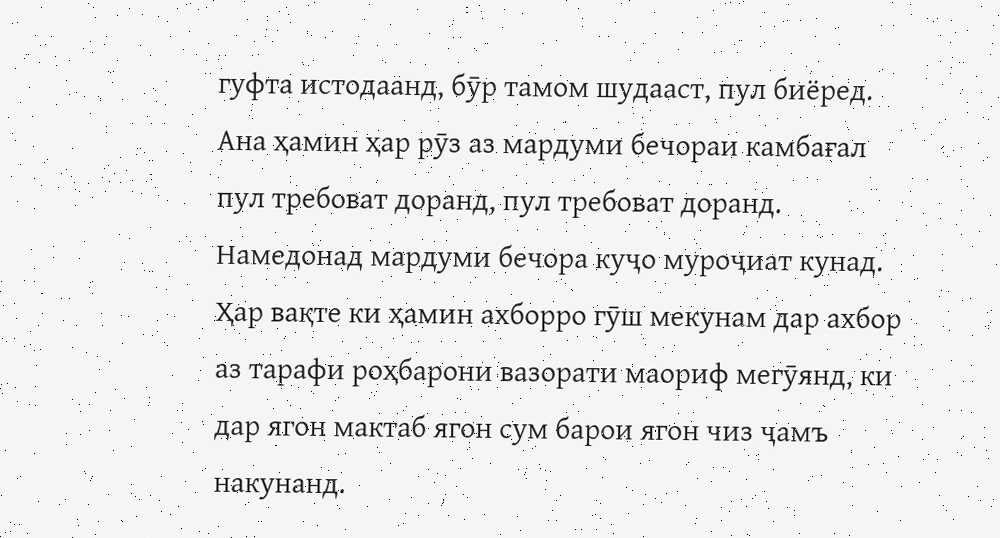гуфта истодаанд, бӯр тамом шудааст, пул биёред. Ана ҳамин ҳар рӯз аз мардуми бечораи камбағал пул требоват доранд, пул требоват доранд. Намедонад мардуми бечора куҷо муроҷиат кунад. Ҳар вақте ки ҳамин ахборро гӯш мекунам дар ахбор аз тарафи роҳбарони вазорати маориф мегӯянд, ки дар ягон мактаб ягон сум барои ягон чиз ҷамъ накунанд.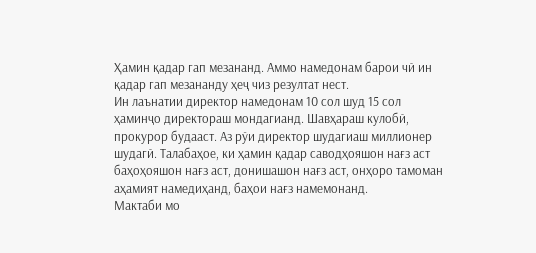Ҳамин қадар гап мезананд. Аммо намедонам барои чӣ ин қадар гап мезананду ҳеҷ чиз резултат нест.
Ин лаънатии директор намедонам 10 сол шуд 15 сол ҳаминҷо директораш мондагианд. Шавҳараш кулобӣ, прокурор будааст. Аз рӯи директор шудагиаш миллионер шудагӣ. Талабаҳое, ки ҳамин қадар саводҳояшон нағз аст баҳоҳояшон нағз аст, донишашон нағз аст, онҳоро тамоман аҳамият намедиҳанд, баҳои нағз намемонанд.
Мактаби мо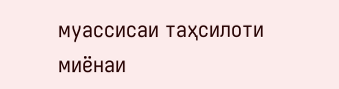муассисаи таҳсилоти миёнаи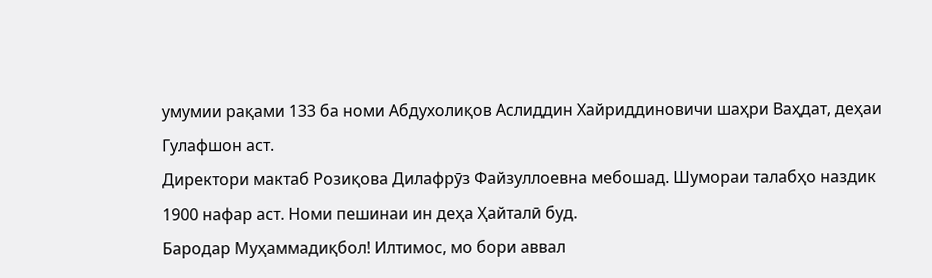умумии рақами 133 ба номи Абдухолиқов Аслиддин Хайриддиновичи шаҳри Ваҳдат, деҳаи Гулафшон аст.
Директори мактаб Розиқова Дилафрӯз Файзуллоевна мебошад. Шумораи талабҳо наздик 1900 нафар аст. Номи пешинаи ин деҳа Ҳайталӣ буд.
Бародар Муҳаммадиқбол! Илтимос, мо бори аввал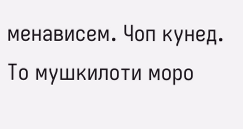менависем. Чоп кунед. То мушкилоти моро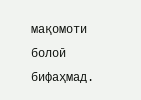мақомоти болоӣ бифаҳмад.